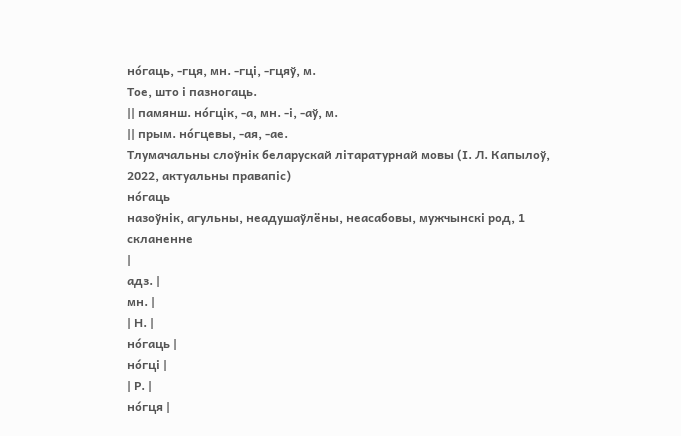но́гаць, -гця, мн. -гці, -гцяў, м.
Тое, што і пазногаць.
|| памянш. но́гцік, -а, мн. -і, -аў, м.
|| прым. но́гцевы, -ая, -ае.
Тлумачальны слоўнік беларускай літаратурнай мовы (І. Л. Капылоў, 2022, актуальны правапіс)
но́гаць
назоўнік, агульны, неадушаўлёны, неасабовы, мужчынскі род, 1 скланенне
|
адз. |
мн. |
| Н. |
но́гаць |
но́гці |
| Р. |
но́гця |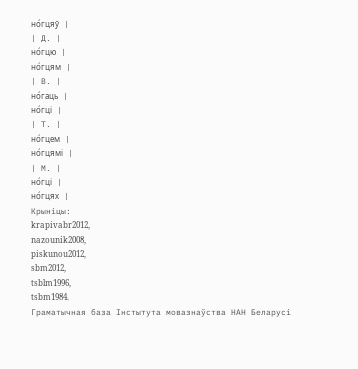но́гцяў |
| Д. |
но́гцю |
но́гцям |
| В. |
но́гаць |
но́гці |
| Т. |
но́гцем |
но́гцямі |
| М. |
но́гці |
но́гцях |
Крыніцы:
krapivabr2012,
nazounik2008,
piskunou2012,
sbm2012,
tsblm1996,
tsbm1984.
Граматычная база Інстытута мовазнаўства НАН Беларусі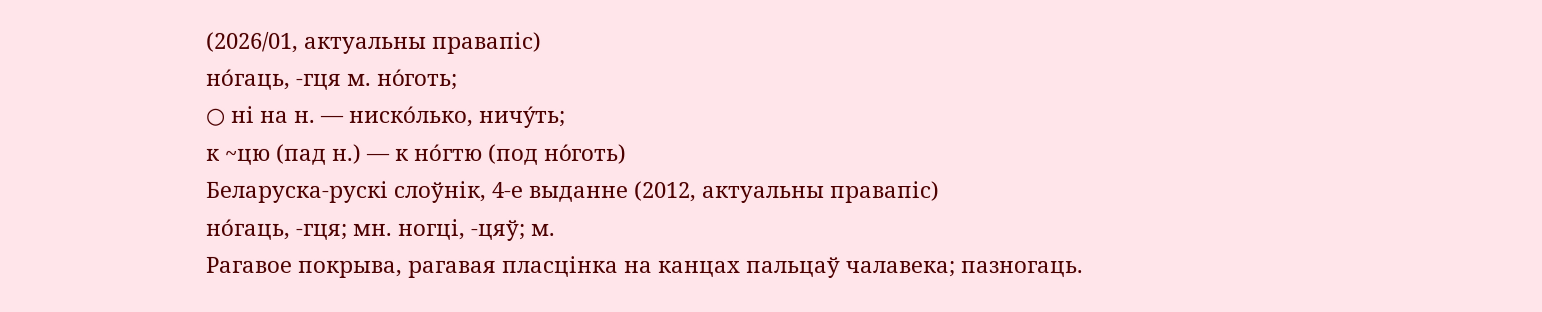(2026/01, актуальны правапіс)
но́гаць, -гця м. но́готь;
○ ні на н. — ниско́лько, ничу́ть;
к ~цю (пад н.) — к но́гтю (под но́готь)
Беларуска-рускі слоўнік, 4-е выданне (2012, актуальны правапіс)
но́гаць, ‑гця; мн. ногці, ‑цяў; м.
Рагавое покрыва, рагавая пласцінка на канцах пальцаў чалавека; пазногаць.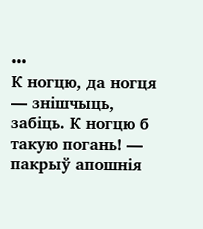•••
К ногцю, да ногця — знішчыць, забіць. К ногцю б такую погань! — пакрыў апошнія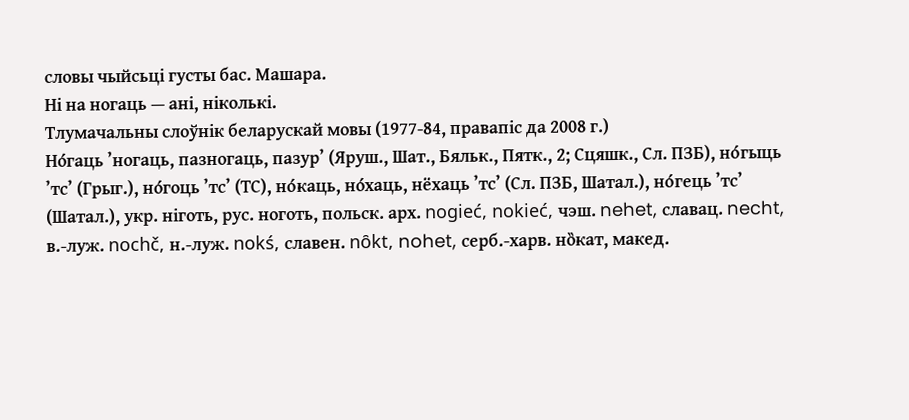словы чыйсьці густы бас. Машара.
Ні на ногаць — ані, ніколькі.
Тлумачальны слоўнік беларускай мовы (1977-84, правапіс да 2008 г.)
Но́гаць ’ногаць, пазногаць, пазур’ (Яруш., Шат., Бяльк., Пятк., 2; Сцяшк., Сл. ПЗБ), но́гыць ’тс’ (Грыг.), но́гоць ’тс’ (ТС), но́каць, но́хаць, нёхаць ’тс’ (Сл. ПЗБ, Шатал.), но́гець ’тс’ (Шатал.), укр. ніготь, рус. ноготь, польск. арх. nogieć, nokieć, чэш. nehet, славац. necht, в.-луж. nochč, н.-луж. nokś, славен. nȏkt, nohet, серб.-харв. но̏кат, макед.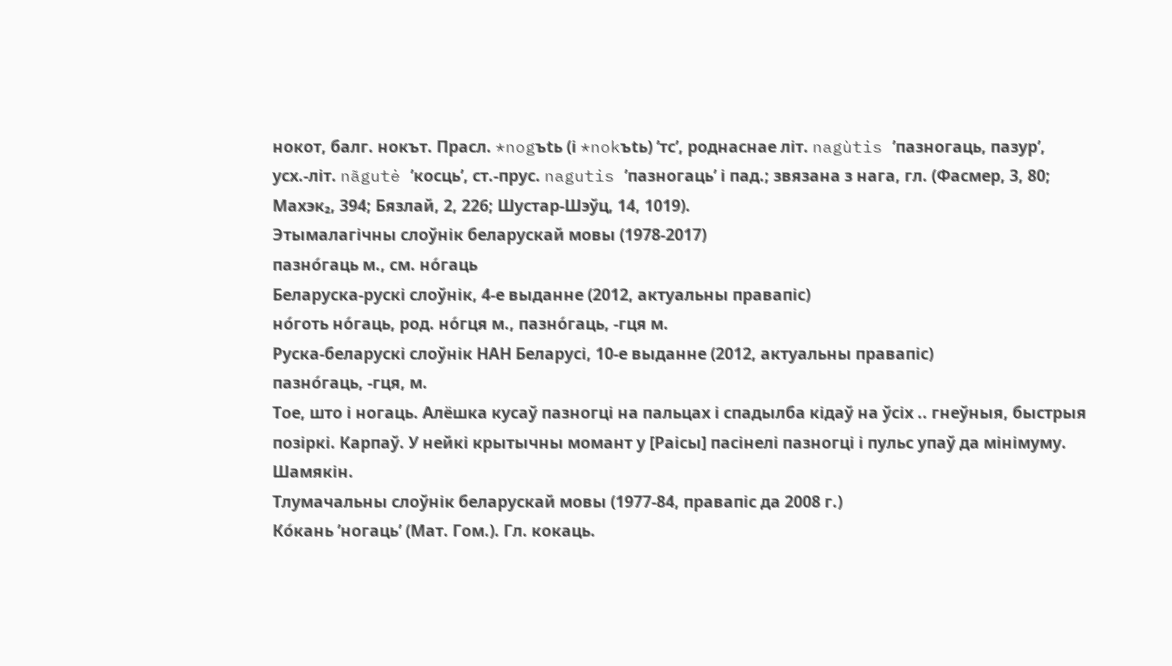нокот, балг. нокът. Прасл. *nogъtь (і *nokъtь) ’тс’, роднаснае літ. nagùtis ’пазногаць, пазур’, усх.-літ. nãgutė ’косць’, ст.-прус. nagutis ’пазногаць’ і пад.; звязана з нага, гл. (Фасмер, 3, 80; Махэк₂, 394; Бязлай, 2, 226; Шустар-Шэўц, 14, 1019).
Этымалагічны слоўнік беларускай мовы (1978-2017)
пазно́гаць м., см. но́гаць
Беларуска-рускі слоўнік, 4-е выданне (2012, актуальны правапіс)
но́готь но́гаць, род. но́гця м., пазно́гаць, -гця м.
Руска-беларускі слоўнік НАН Беларусі, 10-е выданне (2012, актуальны правапіс)
пазно́гаць, ‑гця, м.
Тое, што і ногаць. Алёшка кусаў пазногці на пальцах і спадылба кідаў на ўсіх .. гнеўныя, быстрыя позіркі. Карпаў. У нейкі крытычны момант у [Раісы] пасінелі пазногці і пульс упаў да мінімуму. Шамякін.
Тлумачальны слоўнік беларускай мовы (1977-84, правапіс да 2008 г.)
Ко́кань ’ногаць’ (Мат. Гом.). Гл. кокаць.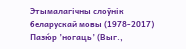Этымалагічны слоўнік беларускай мовы (1978-2017)
Пазю́р ’ногаць’ (Выг.,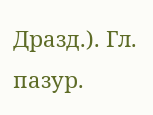Дразд.). Гл. пазур.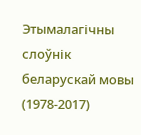Этымалагічны слоўнік беларускай мовы (1978-2017)